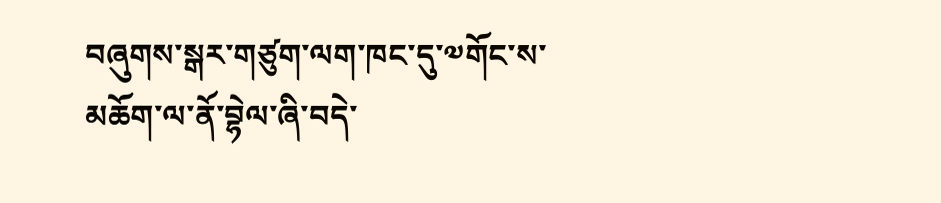བཞུགས་སྒར་གཙུག་ལག་ཁང་དུ་༧གོང་ས་མཆོག་ལ་ནོ་བྷེལ་ཞི་བདེ་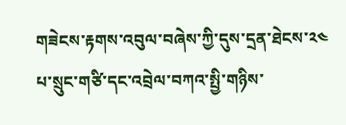གཟེངས་རྟགས་འབུལ་བཞེས་ཀྱི་དུས་དྲན་ཐེངས་༢༤ པ་སྲུང་གཙི་དང་འབྲེལ་བཀའ་སྤྱི་གཉིས་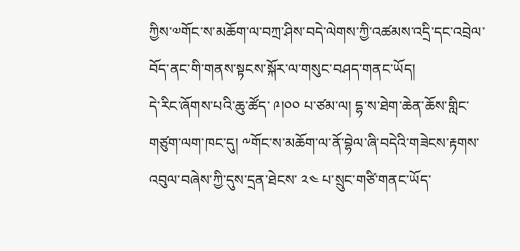ཀྱིས་༧གོང་ས་མཆོག་ལ་བཀྲ་ཤིས་བདེ་ལེགས་ཀྱི་འཚམས་འདྲི་དང་འབྲེལ་བོད་ནང་གི་གནས་སྟངས་སྐོར་ལ་གསུང་བཤད་གནང་ཡོད།
དེ་རིང་ཞོགས་པའི་ཆུ་ཚོད་ ༩།༠༠ པ་ཙམ་ལ། དྷ་ས་ཐེག་ཆེན་ཆོས་གླིང་གཙུག་ལག་ཁང་དུ། ༸གོང་ས་མཆོག་ལ་ནོ་བྷེལ་ཞི་བདེའི་གཟེངས་རྟགས་འབུལ་བཞེས་ཀྱི་དུས་དྲན་ཐེངས་ ༢༤ པ་སྲུང་གཙི་གནང་ཡོད་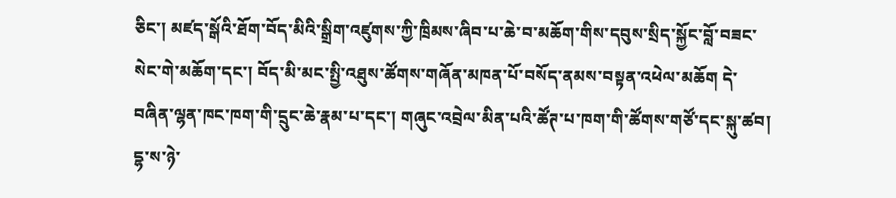ཅིང་། མཛད་སྒོའི་ཐོག་བོད་མིའི་སྒྲིག་འཛུགས་ཀྱི་ཁྲིམས་ཞིབ་པ་ཆེ་བ་མཆོག་གིས་དབུས་སྲིད་སྐྱོང་བློ་བཟང་སེང་གེ་མཆོག་དང་། བོད་མི་མང་སྤྱི་འཐུས་ཚོགས་གཞོན་མཁན་པོ་བསོད་ནམས་བསྟན་འཕེལ་མཆོག དེ་བཞིན་ལྷན་ཁང་ཁག་གི་དྲུང་ཆེ་རྣམ་པ་དང་། གཞུང་འབྲེལ་མིན་པའི་ཚོཊ་པ་ཁག་གི་ཚོགས་གཙོ་དང་སྐུ་ཚབ། དྷ་ས་ཉེ་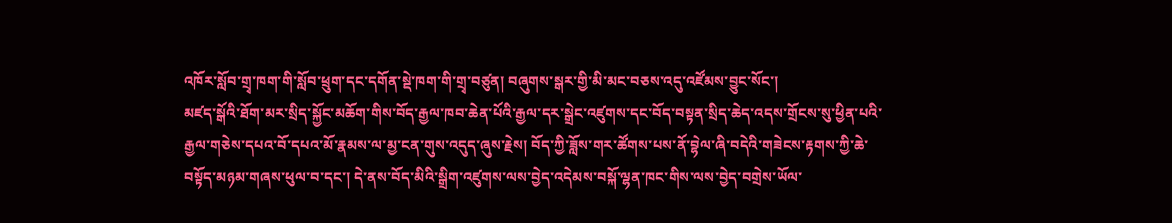འཁོར་སློབ་གྲྭ་ཁག་གི་སློབ་ཕྲུག་དང་དགོན་སྡེ་ཁག་གི་གྲྭ་བཙུན། བཞུགས་སྒར་གྱི་མི་མང་བཅས་འདུ་འཛོམས་བྱུང་སོང་།
མཛད་སྒོའི་ཐོག་མར་སྲིད་སྐྱོང་མཆོག་གིས་བོད་རྒྱལ་ཁབ་ཆེན་པོའི་རྒྱལ་དར་སྒྲེང་འཛུགས་དང་བོད་བསྟན་སྲིད་ཆེད་འདས་གྲོངས་སུ་ཕྱིན་པའི་རྒྱལ་གཅེས་དཔའ་བོ་དཔའ་མོ་རྣམས་ལ་མྱ་ངན་གུས་འདུད་ཞུས་རྗེས། བོད་ཀྱི་ཟློས་གར་ཚོགས་པས་ནོ་བྷེལ་ཞི་བདེའི་གཟེངས་རྟགས་ཀྱི་ཆེ་བསྟོད་མཉམ་གཞས་ཕུལ་བ་དང་། དེ་ནས་བོད་མིའི་སྒྲིག་འཛུགས་ལས་བྱེད་འདེམས་བསྐོ་ལྷན་ཁང་གིས་ལས་བྱེད་བགྲེས་ཡོལ་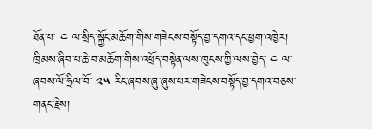ཐོན་པ་ ༤ ལ་སྲིད་སྐྱོང་མཆོག་གིས་གཟེངས་བསྟོད་བྱ་དགའ་དང་ཕྱག་འཁྱེར། ཁྲིམས་ཞིབ་པ་ཆེ་བ་མཆོག་གིས་འཕྲོད་བསྟེན་ལས་ཁུངས་ཀྱི་ལས་བྱེད་ ༤ ལ་ཞབས་ལོ་ཧྲིལ་བོ་ ༢༥ རིང་ཞབས་ཞུ་ཞུས་པར་གཟེངས་བསྟོད་བྱ་དགའ་བཅས་གནང་རྗེས།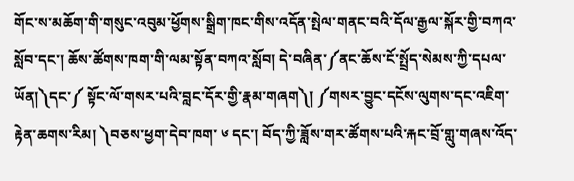གོང་ས་མཆོག་གི་གསུང་འབུམ་ཕྱོགས་སྒྲིག་ཁང་གིས་འདོན་སྤེལ་གནང་བའི་དོལ་རྒྱལ་སྐོར་གྱི་བཀའ་སློབ་དང་། ཆོས་ཚོགས་ཁག་གི་ལམ་སྟོན་བཀའ་སློབ། དེ་བཞིན་༼ནང་ཆོས་ངོ་སྤྲོད་སེམས་ཀྱི་དཔལ་ཡོན།༽དང་༼ སྟོང་ལོ་གསར་པའི་བླང་དོར་གྱི་རྣམ་གཞག༽། ༼གསར་བྱུང་དངོས་ལུགས་དང་འཇིག་རྟེན་ཆགས་རིམ། ༽བཅས་ཕྱག་དེབ་ཁག་ ༦ དང་། བོད་ཀྱི་ཟློས་གར་ཚོགས་པའི་རྐང་བྲོ་གླུ་གཞས་འོད་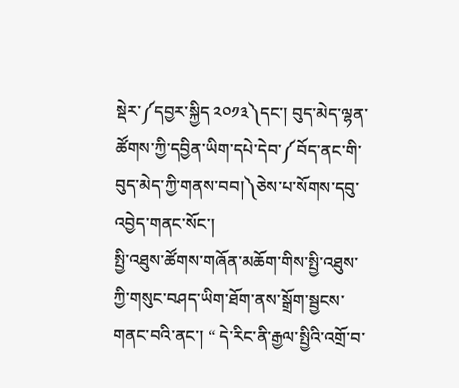སྡེར་༼དབྱར་སྐྱིད ༢༠༡༣༽དང་། བུད་མེད་ལྷན་ཚོགས་ཀྱི་དབྱིན་ཡིག་དཔེ་དེབ་༼བོད་ནང་གི་བུད་མེད་ཀྱི་གནས་བབ།༽ཅེས་པ་སོགས་དབུ་འབྱེད་གནང་སོང་།
སྤྱི་འཐུས་ཚོགས་གཞོན་མཆོག་གིས་སྤྱི་འཐུས་ཀྱི་གསུང་བཤད་ཡིག་ཐོག་ནས་སྒྲོག་སྦྱངས་གནང་བའི་ནང་། “ དེ་རིང་ནི་རྒྱལ་སྤྱིའི་འགྲོ་བ་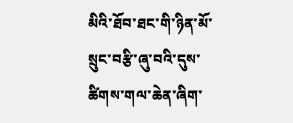མིའི་ཐོབ་ཐང་གི་ཉིན་མོ་སྲུང་བརྩི་ཞུ་བའི་དུས་ཚིགས་གལ་ཆེན་ཞིག་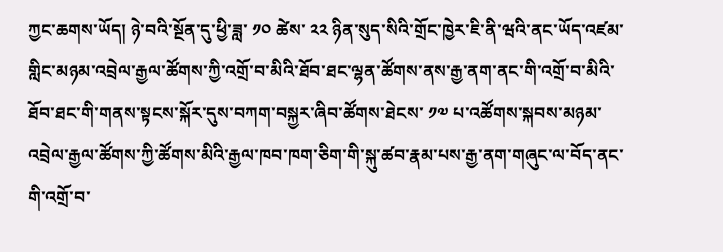ཀྱང་ཆགས་ཡོད། ཉེ་བའི་སྔོན་དུ་ཕྱི་ཟླ་ ༡༠ ཚེས་ ༢༢ ཉིན་སུད་སིའི་གྲོང་ཁྱེར་ཇི་ནི་ཝའི་ནང་ཡོད་འཛམ་གླིང་མཉམ་འབྲེལ་རྒྱལ་ཚོགས་ཀྱི་འགྲོ་བ་མིའི་ཐོབ་ཐང་ལྷན་ཚོགས་ནས་རྒྱ་ནག་ནང་གི་འགྲོ་བ་མིའི་ཐོབ་ཐང་གི་གནས་སྟངས་སྐོར་དུས་བཀག་བསྐྱར་ཞིབ་ཚོགས་ཐེངས་ ༡༧ པ་འཚོགས་སྐབས་མཉམ་འབྲེལ་རྒྱལ་ཚོགས་ཀྱི་ཚོགས་མིའི་རྒྱལ་ཁབ་ཁག་ཅིག་གི་སྐུ་ཚབ་རྣམ་པས་རྒྱ་ནག་གཞུང་ལ་བོད་ནང་གི་འགྲོ་བ་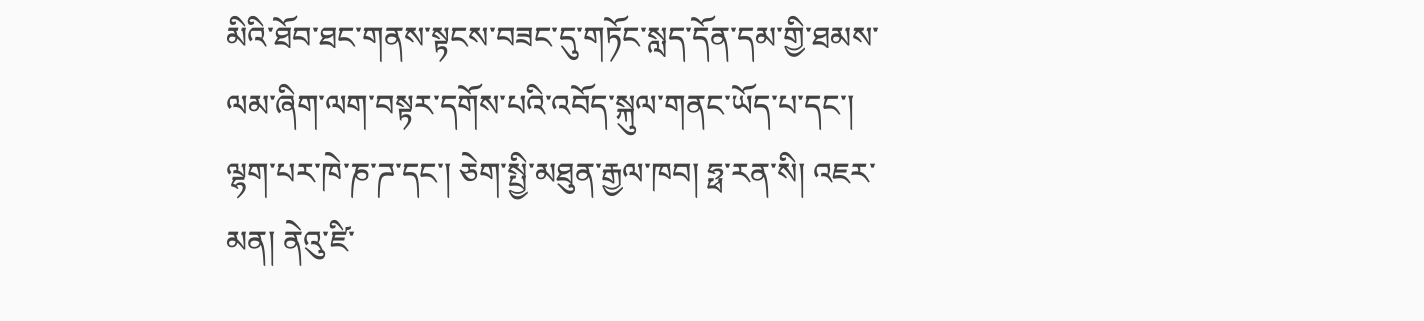མིའི་ཐོབ་ཐང་གནས་སྟངས་བཟང་དུ་གཏོང་སླད་དོན་དམ་གྱི་ཐམས་ལམ་ཞིག་ལག་བསྟར་དགོས་པའི་འབོད་སྐུལ་གནང་ཡོད་པ་དང་། ལྷག་པར་ཁེ་ཎ་ཌ་དང་། ཅེག་སྤྱི་མཐུན་རྒྱལ་ཁབ། ཧྥ་རན་སི། འཇར་མན། ནེའུ་ཛི་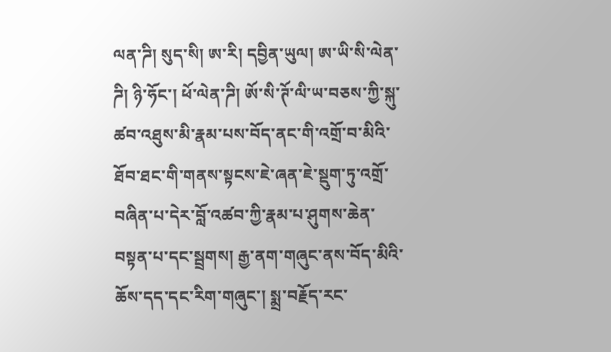ལན་ཌི། སུད་སི། ཨ་རི། དབྱིན་ཡུལ། ཨ་ཡི་སི་ལེན་ཌི། ཉི་ཧོང་། ཕོ་ལེན་ཌི། ཨོ་སི་ཊོ་ལི་ཡ་བཅས་ཀྱི་སྐུ་ཚབ་འཐུས་མི་རྣམ་པས་བོད་ནང་གི་འགྲོ་བ་མིའི་ཐོབ་ཐང་གི་གནས་སྟངས་ཇེ་ཞན་ཇེ་སྡུག་ཏུ་འགྲོ་བཞིན་པ་དེར་བློ་འཚབ་ཀྱི་རྣམ་པ་ཤུགས་ཆེན་བསྟན་པ་དང་སྦྲགས། རྒྱ་ནག་གཞུང་ནས་བོད་མིའི་ཆོས་དད་དང་རིག་གཞུང་། སྨྲ་བརྗོད་རང་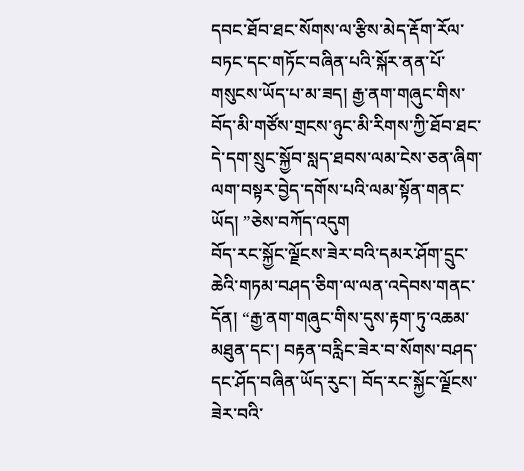དབང་ཐོབ་ཐང་སོགས་ལ་རྩིས་མེད་རྡོག་རོལ་བཏང་དང་གཏོང་བཞིན་པའི་སྐོར་ནན་པོ་གསུངས་ཡོད་པ་མ་ཟད། རྒྱ་ནག་གཞུང་གིས་བོད་མི་གཙོས་གྲངས་ཉུང་མི་རིགས་ཀྱི་ཐོབ་ཐང་དེ་དག་སྲུང་སྐྱོབ་སླད་ཐབས་ལམ་ངེས་ཅན་ཞིག་ལག་བསྟར་བྱེད་དགོས་པའི་ལམ་སྟོན་གནང་ཡོད། ”ཅེས་བཀོད་འདུག
བོད་རང་སྐྱོང་ལྗོངས་ཟེར་བའི་དམར་ཤོག་དྲུང་ཆེའི་གཏམ་བཤད་ཅིག་ལ་ལན་འདེབས་གནང་དོན། “རྒྱ་ནག་གཞུང་གིས་དུས་རྟག་ཏུ་འཆམ་མཐུན་དང་། བརྟན་བརླིང་ཟེར་བ་སོགས་བཤད་དང་ཤོད་བཞིན་ཡོད་རུང་། བོད་རང་སྐྱོང་ལྗོངས་ཟེར་བའི་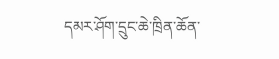དམར་ཤོག་དྲུང་ཆེ་ཁྲིན་ཆོན་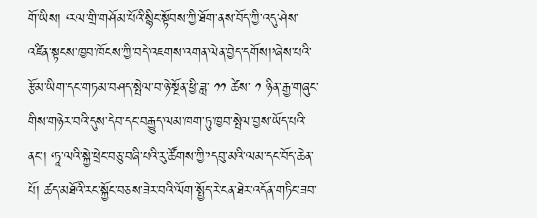གོ་ཡིས། ‘རལ་གྲི་གཤོམ་པོའི་སྙིང་སྟོབས་ཀྱི་ཐོག་ནས་བོད་ཀྱི་འདུ་ཤེས་འཛིན་སྟངས་ཁྱབ་ཁོངས་ཀྱི་བདེ་འཇགས་འགན་ལེན་བྱེད་དགོས།’ཞེས་པའི་རྩོམ་ཡིག་དང་གཏམ་བཤད་སྤེལ་བ་ཉེ་སྔོན་ཕྱི་ཟླ་ ༡༡ ཚེས་ ༡ ཉིན་རྒྱ་གཞུང་གིས་གཉེར་བའི་དུས་དེབ་དང་བརྒྱུད་ལམ་ཁག་ཏུ་ཁྱབ་སྤེལ་བྱས་ཡོད་པའི་ནང་། ‘ཏཱ་ལའི་སྐྱེ་ཕྲེང་བཅུ་བཞི་པའི་རུ་ཚོགས་ཀྱི་’དབུ་མའི་ལམ་དང་བོད་ཆེན་པོ། ཚད་མཐོའི་རང་སྐྱོང་བཅས་ཟེར་བའི་ལོག་སྤྱོད་རེ་ངན་ཐེར་འདོན་གཏིང་ཟབ་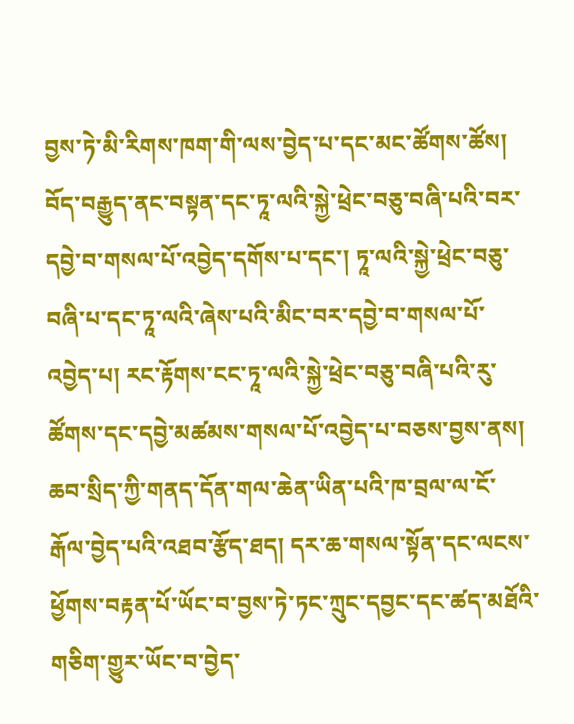བྱས་ཏེ་མི་རིགས་ཁག་གི་ལས་བྱེད་པ་དང་མང་ཚོགས་ཚོས། བོད་བརྒྱུད་ནང་བསྟན་དང་ཏཱ་ལའི་སྐྱེ་ཕྲེང་བཅུ་བཞི་པའི་བར་དབྱེ་བ་གསལ་པོ་འབྱེད་དགོས་པ་དང་། ཏཱ་ལའི་སྐྱེ་ཕྲེང་བཅུ་བཞི་པ་དང་ཏཱ་ལའི་ཞེས་པའི་མིང་བར་དབྱེ་བ་གསལ་པོ་འབྱེད་པ། རང་རྟོགས་ངང་ཏཱ་ལའི་སྐྱེ་ཕྲེང་བཅུ་བཞི་པའི་རུ་ཚོགས་དང་དབྱེ་མཚམས་གསལ་པོ་འབྱེད་པ་བཅས་བྱས་ནས། ཆབ་སྲིད་ཀྱི་གནད་དོན་གལ་ཆེན་ཡིན་པའི་ཁ་བྲལ་ལ་ངོ་རྒོལ་བྱེད་པའི་འཐབ་རྩོད་ཐད། དར་ཆ་གསལ་སྟོན་དང་ལངས་ཕྱོགས་བརྟན་པོ་ཡོང་བ་བྱས་ཏེ་ཏང་ཀྲུང་དབྱང་དང་ཚད་མཐོའི་གཅིག་གྱུར་ཡོང་བ་བྱེད་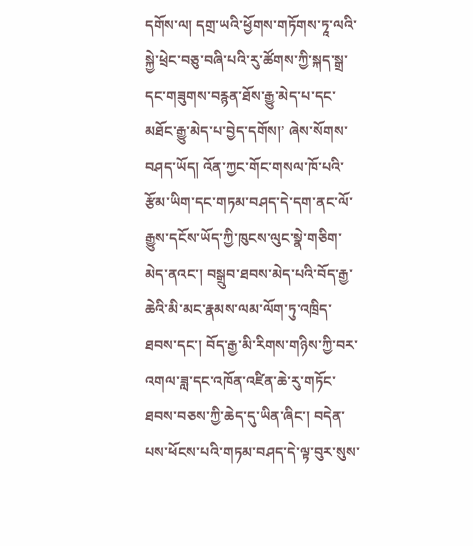དགོས་ལ། དགྲ་ཡའི་ཕྱོགས་གཏོགས་ཏཱ་ལའི་སྐྱེ་ཕྲེང་བཅུ་བཞི་པའི་རུ་ཚོགས་ཀྱི་སྐད་སྒྲ་དང་གཟུགས་བརྙན་ཐོས་རྒྱུ་མེད་པ་དང་མཐོང་རྒྱུ་མེད་པ་བྱེད་དགོས།’ ཞེས་སོགས་བཤད་ཡོད། འོན་ཀྱང་གོང་གསལ་ཁོ་པའི་རྩོམ་ཡིག་དང་གཏམ་བཤད་དེ་དག་ནང་ལོ་རྒྱུས་དངོས་ཡོད་ཀྱི་ཁུངས་ལུང་སྣེ་གཅིག་མེད་ནའང་། བསྒྲུབ་ཐབས་མེད་པའི་བོད་རྒྱ་ཆེའི་མི་མང་རྣམས་ལམ་ལོག་ཏུ་འཁྲིད་ཐབས་དང་། བོད་རྒྱ་མི་རིགས་གཉིས་ཀྱི་བར་འགལ་ཟླ་དང་འཁོན་འཛིན་ཆེ་རུ་གཏོང་ཐབས་བཅས་ཀྱི་ཆེད་དུ་ཡིན་ཞིང་། བདེན་པས་ཕོངས་པའི་གཏམ་བཤད་དེ་ལྟ་བུར་སུས་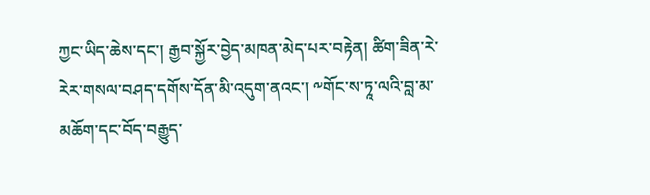ཀྱང་ཡིད་ཆེས་དང་། རྒྱབ་སྐྱོར་བྱེད་མཁན་མེད་པར་བརྟེན། ཚིག་ཟིན་རེ་རེར་གསལ་བཤད་དགོས་དོན་མི་འདུག་ནའང་། ༸གོང་ས་ཏཱ་ལའི་བླ་མ་མཆོག་དང་བོད་བརྒྱུད་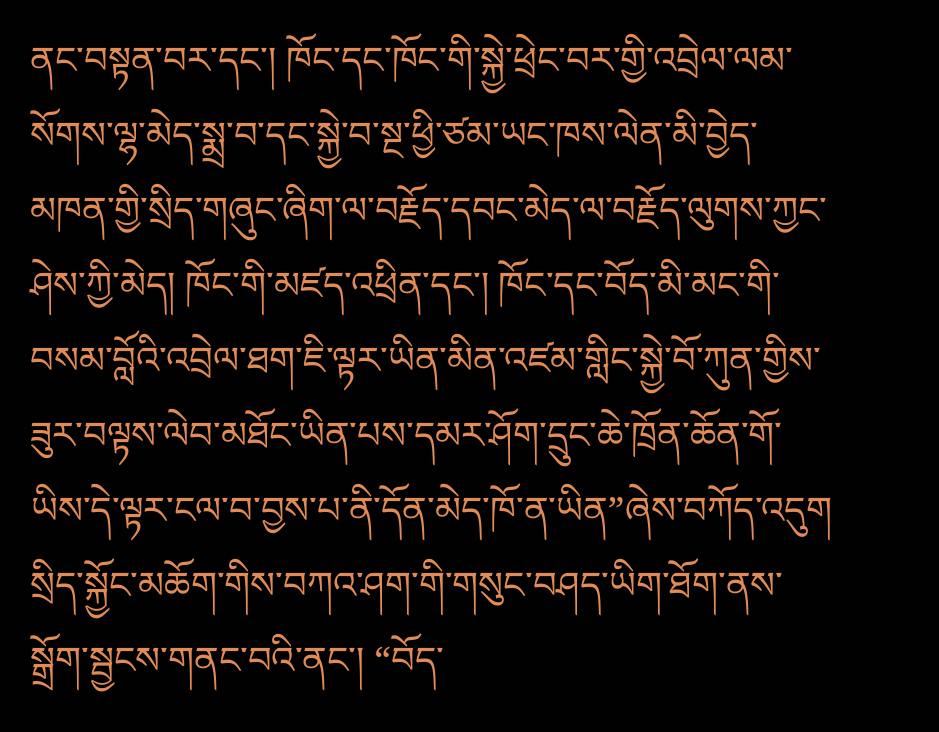ནང་བསྟན་བར་དང་། ཁོང་དང་ཁོང་གི་སྐྱེ་ཕྲེང་བར་གྱི་འབྲེལ་ལམ་སོགས་ལྷ་མེད་སྨྲ་བ་དང་སྐྱེ་བ་སྔ་ཕྱི་ཙམ་ཡང་ཁས་ལེན་མི་བྱེད་མཁན་གྱི་སྲིད་གཞུང་ཞིག་ལ་བརྗོད་དབང་མེད་ལ་བརྗོད་ལུགས་ཀྱང་ཤེས་ཀྱི་མེད། ཁོང་གི་མཛད་འཕྲིན་དང་། ཁོང་དང་བོད་མི་མང་གི་བསམ་བློའི་འབྲེལ་ཐག་ཇི་ལྟར་ཡིན་མིན་འཛམ་གླིང་སྐྱེ་བོ་ཀུན་གྱིས་ཟུར་བལྟས་ལེབ་མཐོང་ཡིན་པས་དམར་ཤོག་དྲུང་ཆེ་ཁྲོན་ཆོན་གོ་ཡིས་དེ་ལྟར་ངལ་བ་བྱས་པ་ནི་དོན་མེད་ཁོ་ན་ཡིན”ཞེས་བཀོད་འདུག
སྲིད་སྐྱོང་མཆོག་གིས་བཀའ་ཤག་གི་གསུང་བཤད་ཡིག་ཐོག་ནས་སྒྲོག་སྦྱངས་གནང་བའི་ནང་། “བོད་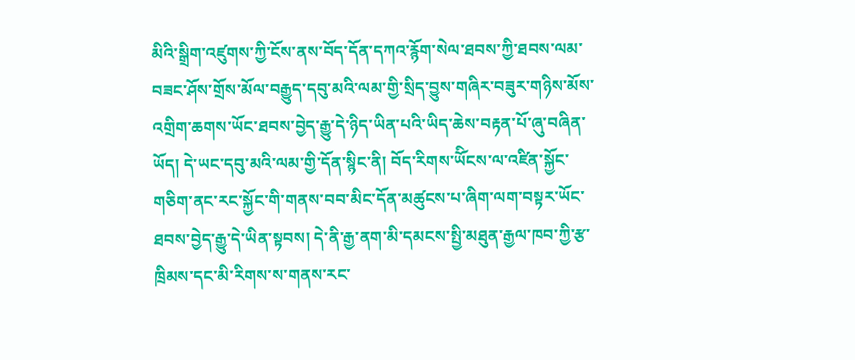མིའི་སྒྲིག་འཛུགས་ཀྱི་ངོས་ནས་བོད་དོན་དཀའ་རྙོག་སེལ་ཐབས་ཀྱི་ཐབས་ལམ་བཟང་ཤོས་གྲོས་མོལ་བརྒྱུད་དབུ་མའི་ལམ་གྱི་སྲིད་བྱུས་གཞིར་བཟུར་གཉིས་མོས་འགྲིག་ཆགས་ཡོང་ཐབས་བྱེད་རྒྱུ་དེ་ཉིད་ཡིན་པའི་ཡིད་ཆེས་བརྟན་པོ་ཞུ་བཞིན་ཡོད། དེ་ཡང་དབུ་མའི་ལམ་གྱི་དོན་སྙིང་ནི། བོད་རིགས་ཡོིངས་ལ་འཛིན་སྐྱོང་གཅིག་ནང་རང་སྐྱོང་གི་གནས་བབ་མིང་དོན་མཚུངས་པ་ཞིག་ལག་བསྟར་ཡོང་ཐབས་བྱེད་རྒྱུ་དེ་ཡིན་སྟབས། དེ་ནི་རྒྱ་ནག་མི་དམངས་སྤྱི་མཐུན་རྒྱལ་ཁབ་ཀྱི་རྩ་ཁྲིམས་དང་མི་རིགས་ས་གནས་རང་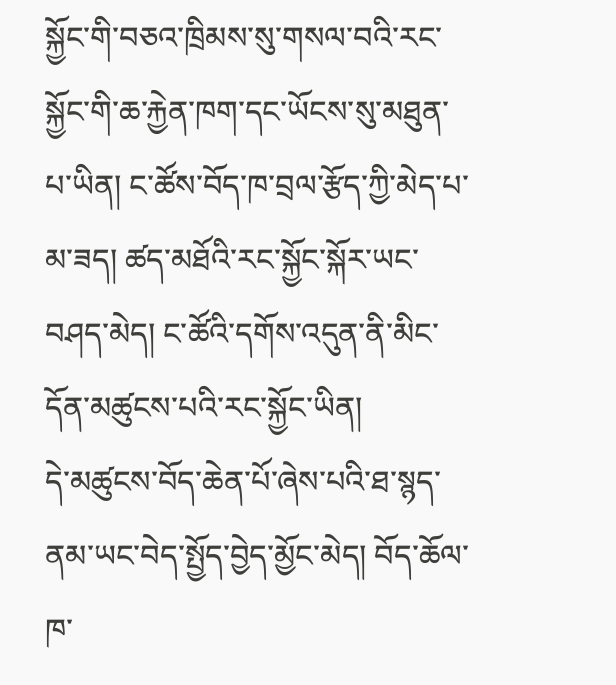སྐྱོང་གི་བཅའ་ཁྲིམས་སུ་གསལ་བའི་རང་སྐྱོང་གི་ཆ་རྐྱེན་ཁག་དང་ཡོངས་སུ་མཐུན་པ་ཡིན། ང་ཚོས་བོད་ཁ་བྲལ་རྩོད་ཀྱི་མེད་པ་མ་ཟད། ཚད་མཐོའི་རང་སྐྱོང་སྐོར་ཡང་བཤད་མེད། ང་ཚོའི་དགོས་འདུན་ནི་མིང་དོན་མཚུངས་པའི་རང་སྐྱོང་ཡིན།
དེ་མཚུངས་བོད་ཆེན་པོ་ཞེས་པའི་ཐ་སྙད་ནམ་ཡང་བེད་སྤྱོད་བྱེད་མྱོང་མེད། བོད་ཆོལ་ཁ་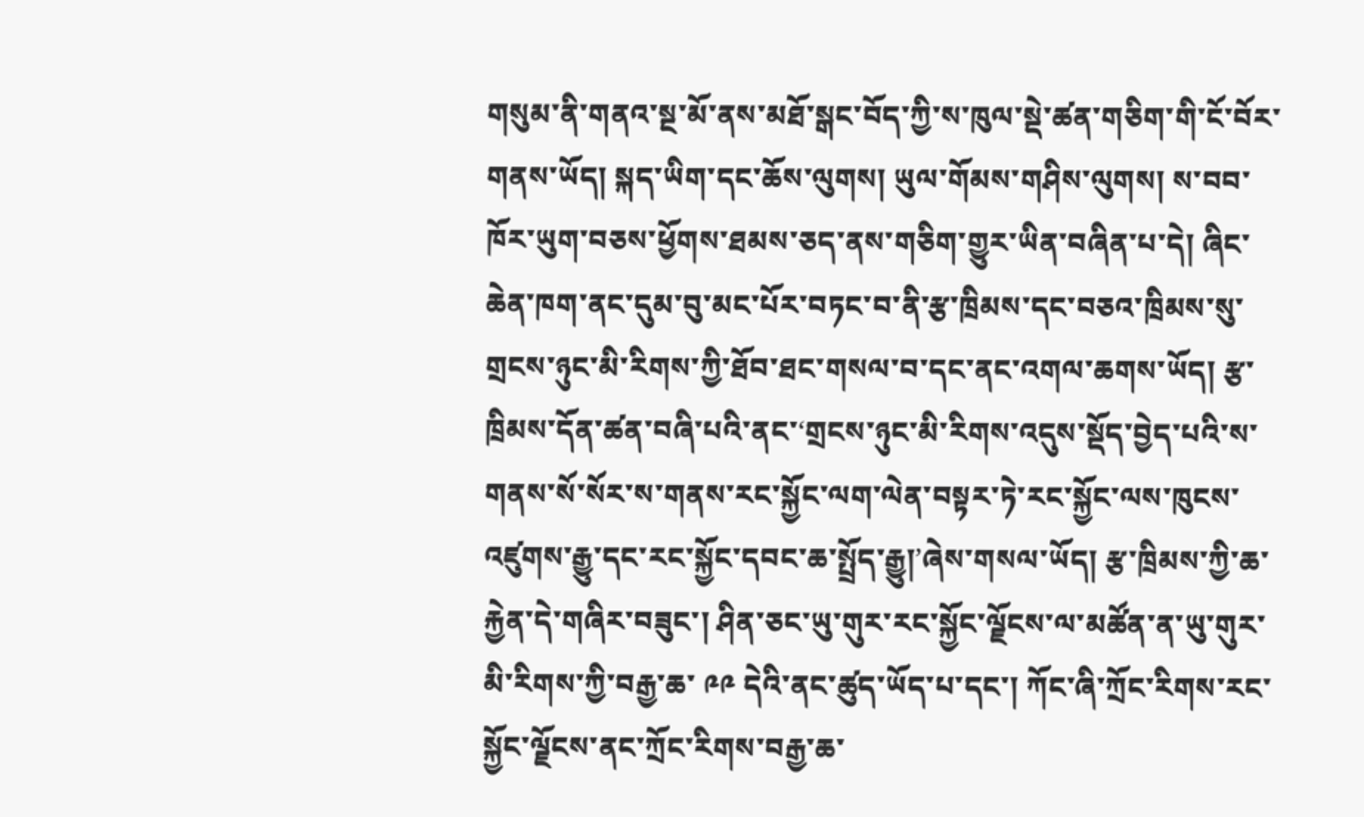གསུམ་ནི་གནའ་སྔ་མོ་ནས་མཐོ་སྒང་བོད་ཀྱི་ས་ཁུལ་སྡེ་ཚན་གཅིག་གི་ངོ་བོར་གནས་ཡོད། སྐད་ཡིག་དང་ཆོས་ལུགས། ཡུལ་གོམས་གཤིས་ལུགས། ས་བབ་ཁོར་ཡུག་བཅས་ཕྱོགས་ཐམས་ཅད་ནས་གཅིག་གྱུར་ཡིན་བཞིན་པ་དེ། ཞིང་ཆེན་ཁག་ནང་དུམ་བུ་མང་པོར་བཏང་བ་ནི་རྩ་ཁྲིམས་དང་བཅའ་ཁྲིམས་སུ་གྲངས་ཉུང་མི་རིགས་ཀྱི་ཐོབ་ཐང་གསལ་བ་དང་ནང་འགལ་ཆགས་ཡོད། རྩ་ཁྲིམས་དོན་ཚན་བཞི་པའི་ནང་‘གྲངས་ཉུང་མི་རིགས་འདུས་སྡོད་བྱེད་པའི་ས་གནས་སོ་སོར་ས་གནས་རང་སྐྱོང་ལག་ལེན་བསྟར་ཏེ་རང་སྐྱོང་ལས་ཁུངས་འཛུགས་རྒྱུ་དང་རང་སྐྱོང་དབང་ཆ་སྤྲོད་རྒྱུ།’ཞེས་གསལ་ཡོད། རྩ་ཁྲིམས་ཀྱི་ཆ་རྐྱེན་དེ་གཞིར་བཟུང་། ཤིན་ཅང་ཡུ་གུར་རང་སྐྱོང་ལྗོངས་ལ་མཚོན་ན་ཡུ་གུར་མི་རིགས་ཀྱི་བརྒྱ་ཆ་ ༩༩ དེའི་ནང་ཚུད་ཡོད་པ་དང་། ཀོང་ཞི་ཀྲོང་རིགས་རང་སྐྱོང་ལྗོངས་ནང་ཀྲོང་རིགས་བརྒྱ་ཆ་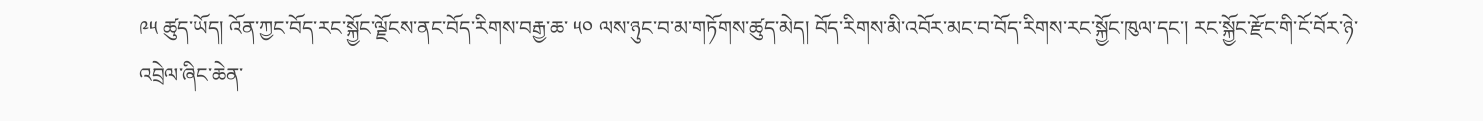༩༥ ཚུད་ཡོད། འོན་ཀྱང་བོད་རང་སྐྱོང་ལྗོངས་ནང་བོད་རིགས་བརྒྱ་ཆ་ ༥༠ ལས་ཉུང་བ་མ་གཏོགས་ཚུད་མེད། བོད་རིགས་མི་འབོར་མང་བ་བོད་རིགས་རང་སྐྱོང་ཁུལ་དང་། རང་སྐྱོང་རྫོང་གི་ངོ་བོར་ཉེ་འབྲེལ་ཞིང་ཆེན་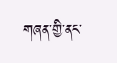གཞན་གྱི་ནང་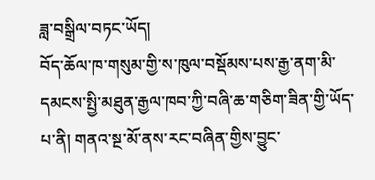ཟླ་བསྒྲིལ་བཏང་ཡོད།
བོད་ཆོལ་ཁ་གསུམ་གྱི་ས་ཁུལ་བསྡོམས་པས་རྒྱ་ནག་མི་དམངས་སྤྱི་མཐུན་རྒྱལ་ཁབ་ཀྱི་བཞི་ཆ་གཅིག་ཟིན་གྱི་ཡོད་པ་ནི། གནའ་སྔ་མོ་ནས་རང་བཞིན་གྱིས་བྱུང་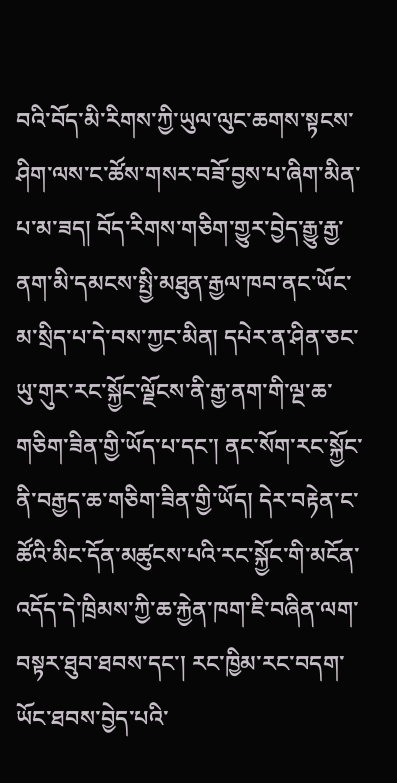བའི་བོད་མི་རིགས་ཀྱི་ཡུལ་ལུང་ཆགས་སྟངས་ཤིག་ལས་ང་ཚོས་གསར་བཟོ་བྱས་པ་ཞིག་མིན་པ་མ་ཟད། བོད་རིགས་གཅིག་གྱུར་བྱེད་རྒྱུ་རྒྱ་ནག་མི་དམངས་སྤྱི་མཐུན་རྒྱལ་ཁབ་ནང་ཡོང་མ་སྲིད་པ་དེ་བས་ཀྱང་མིན། དཔེར་ན་ཤིན་ཅང་ཡུ་གུར་རང་སྐྱོང་ལྗོངས་ནི་རྒྱ་ནག་གི་ལྔ་ཆ་གཅིག་ཟིན་གྱི་ཡོད་པ་དང་། ནང་སོག་རང་སྐྱོང་ནི་བརྒྱད་ཆ་གཅིག་ཟིན་གྱི་ཡོད། དེར་བརྟེན་ང་ཚོའི་མིང་དོན་མཚུངས་པའི་རང་སྐྱོང་གི་མངོན་འདོད་དེ་ཁྲིམས་ཀྱི་ཆ་རྐྱེན་ཁག་ཇི་བཞིན་ལག་བསྟར་ཐུབ་ཐབས་དང་། རང་ཁྱིམ་རང་བདག་ཡོང་ཐབས་བྱེད་པའི་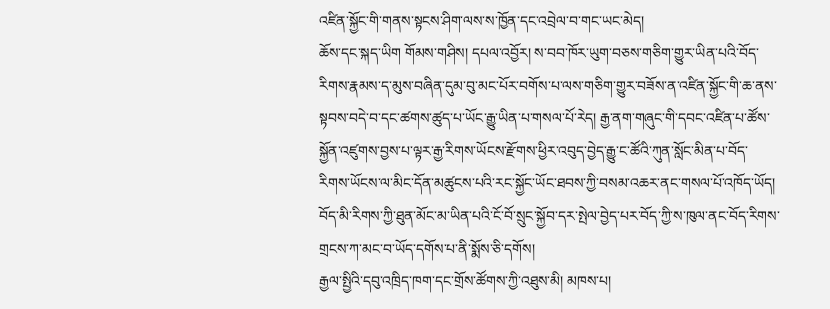འཛིན་སྐྱོང་གི་གནས་སྟངས་ཤིག་ལས་ས་ཁྱོན་དང་འབྲེལ་བ་གང་ཡང་མེད།
ཆོས་དང་སྐད་ཡིག གོམས་གཤིས། དཔལ་འབྱོར། ས་བབ་ཁོར་ཡུག་བཅས་གཅིག་གྱུར་ཡིན་པའི་བོད་རིགས་རྣམས་ད་མུས་བཞིན་དུམ་བུ་མང་པོར་བགོས་པ་ལས་གཅིག་གྱུར་བཟོས་ན་འཛིན་སྐྱོང་གི་ཆ་ནས་སྟབས་བདེ་བ་དང་ཚགས་ཚུད་པ་ཡོང་རྒྱུ་ཡིན་པ་གསལ་པོ་རེད། རྒྱ་ནག་གཞུང་གི་དབང་འཛིན་པ་ཚོས་སྐྱོན་འཛུགས་བྱས་པ་ལྟར་རྒྱ་རིགས་ཡོངས་རྫོགས་ཕྱིར་འབུད་བྱེད་རྒྱུ་ང་ཚོའི་ཀུན་སློང་མིན་པ་བོད་རིགས་ཡོངས་ལ་མིང་དོན་མཚུངས་པའི་རང་སྐྱོང་ཡོང་ཐབས་ཀྱི་བསམ་འཆར་ནང་གསལ་པོ་འཁོད་ཡོད། བོད་མི་རིགས་ཀྱི་ཐུན་མོང་མ་ཡིན་པའི་ངོ་བོ་སྲུང་སྐྱོབ་དར་སྤེལ་བྱེད་པར་བོད་ཀྱི་ས་ཁུལ་ནང་བོད་རིགས་གྲངས་ཀ་མང་བ་ཡོད་དགོས་པ་ནི་སྨོས་ཅི་དགོས།
རྒྱལ་སྤྱིའི་དབུ་འཁྲིད་ཁག་དང་གྲོས་ཚོགས་ཀྱི་འཐུས་མི། མཁས་པ།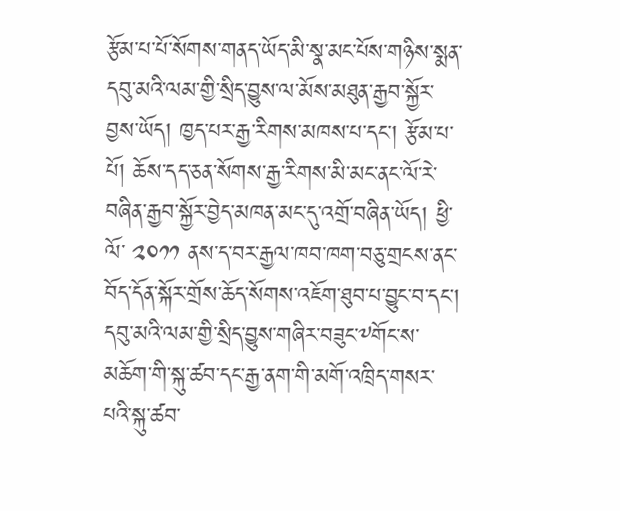རྩོམ་པ་པོ་སོགས་གནད་ཡོད་མི་སྣ་མང་པོས་གཉིས་སྨན་དབུ་མའི་ལམ་གྱི་སྲིད་བྱུས་ལ་མོས་མཐུན་རྒྱབ་སྐྱོར་བྱས་ཡོད། ཁྱད་པར་རྒྱ་རིགས་མཁས་པ་དང་། རྩོམ་པ་པོ། ཆོས་དད་ཅན་སོགས་རྒྱ་རིགས་མི་མང་ནང་ལོ་རེ་བཞིན་རྒྱབ་སྐྱོར་བྱེད་མཁན་མང་དུ་འགྲོ་བཞིན་ཡོད། ཕྱི་ལོ་ ༢༠༡༡ ནས་ད་བར་རྒྱལ་ཁབ་ཁག་བཅུ་གྲངས་ནང་བོད་དོན་སྐོར་གྲོས་ཆོད་སོགས་འཇོག་ཐུབ་པ་བྱུང་བ་དང་། དབུ་མའི་ལམ་གྱི་སྲིད་བྱུས་གཞིར་བཟུང་༸གོང་ས་མཆོག་གི་སྐུ་ཚབ་དང་རྒྱ་ནག་གི་མགོ་འཁྲིད་གསར་པའི་སྐུ་ཚབ་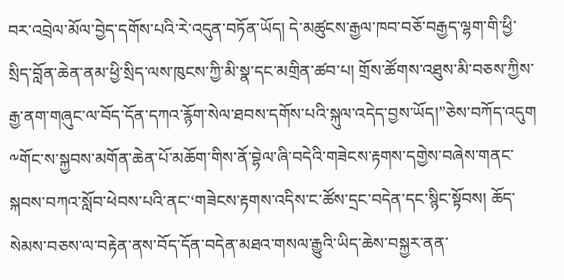བར་འབྲེལ་མོལ་བྱེད་དགོས་པའི་རེ་འདུན་བཏོན་ཡོད། དེ་མཚུངས་རྒྱལ་ཁབ་བཅོ་བརྒྱད་ལྷག་གི་ཕྱི་སྲིད་བློན་ཆེན་ནམ་ཕྱི་སྲིད་ལས་ཁུངས་ཀྱི་མི་སྣ་དང་མགྲིན་ཚབ་པ། གྲོས་ཚོགས་འཐུས་མི་བཅས་ཀྱིས་རྒྱ་ནག་གཞུང་ལ་བོད་དོན་དཀའ་རྙོག་སེལ་ཐབས་དགོས་པའི་སྐུལ་འདེད་བྱས་ཡོད།”ཅེས་བཀོད་འདུག
༸གོང་ས་སྐྱབས་མགོན་ཆེན་པོ་མཆོག་གིས་ནོ་བྷེལ་ཞི་བདེའི་གཟེངས་རྟགས་དགྱེས་བཞེས་གནང་སྐབས་བཀའ་སློབ་ཕེབས་པའི་ནང་‘གཟེངས་རྟགས་འདིས་ང་ཚོས་དྲང་བདེན་དང་སྙིང་སྟོབས། ཆོད་སེམས་བཅས་ལ་བརྟེན་ནས་བོད་དོན་བདེན་མཐའ་གསལ་རྒྱུའི་ཡིད་ཆེས་བསྐྱར་ནན་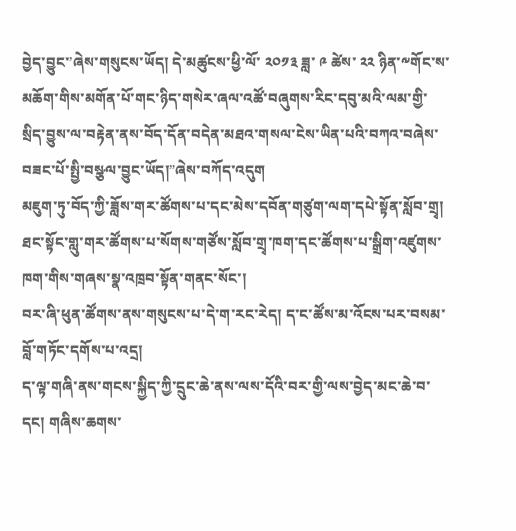བྱེད་བྱུང་’ཞེས་གསུངས་ཡོད། དེ་མཚུངས་ཕྱི་ལོ་ ༢༠༡༣ ཟླ་ ༩ ཚེས་ ༢༢ ཉིན་༸གོང་ས་མཆོག་གིས་མགོན་པོ་གང་ཉིད་གསེར་ཞལ་འཚོ་བཞུགས་རིང་དབུ་མའི་ལམ་གྱི་སྲིད་བྱུས་ལ་བརྟེན་ནས་བོད་དོན་བདེན་མཐའ་གསལ་ངེས་ཡིན་པའི་བཀའ་བཞེས་བཟང་པོ་སྤྱི་བསྩལ་བྱུང་ཡོད།”ཞེས་བཀོད་འདུག
མཇུག་ཏུ་བོད་ཀྱི་ཟློས་གར་ཚོགས་པ་དང་མེས་དབོན་གཙུག་ལག་དཔེ་སྟོན་སློབ་གྲྭ། ཐང་སྟོང་གླུ་གར་ཚོགས་པ་སོགས་གཙོས་སློབ་གྲྭ་ཁག་དང་ཚོགས་པ་སྒྲིག་འཛུགས་ཁག་གིས་གཞས་སྣ་འཁྲབ་སྟོན་གནང་སོང་།
བར་ཞི་ཕུན་ཚོགས་ནས་གསུངས་པ་དེ་ག་རང་རེད། ད་ང་ཚོས་མ་འོངས་པར་བསམ་བློ་གཏོང་དགོས་པ་འདྲ།
ད་ལྟ་གཞི་ནས་གངས་སྐྱིད་ཀྱི་དྲུང་ཆེ་ནས་ལས་དོའི་བར་གྱི་ལས་བྱེད་མང་ཆེ་བ་དང། གཞིས་ཆགས་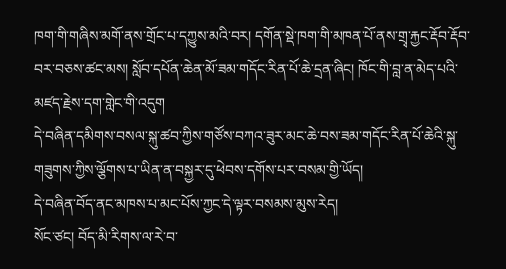ཁག་གི་གཞིས་མགོ་ནས་གྲོང་པ་དཀྱུས་མའི་བར། དགོན་སྡེ་ཁག་གི་མཁན་པོ་ནས་གྲྭ་རྐྱང་རྡོབ་རྡོབ་བར་བཅས་ཚང་མས། སློབ་དཔོན་ཆེན་མོ་ཟམ་གདོང་རིན་པོ་ཆེ་དྲན་ཞིང། ཁོང་གི་བླ་ན་མེད་པའི་མཛད་རྗེས་དག་གླེང་གི་འདུག
དེ་བཞིན་དམིགས་བསལ་སྐུ་ཚབ་ཀྱིས་གཙོས་བཀའ་ཟུར་མང་ཆེ་བས་ཟམ་གདོང་རིན་པོ་ཆེའི་སྐུ་གཟུགས་ཀྱིས་ལྕོགས་པ་ཡིན་ན་བསྐྱར་དུ་ཕེབས་དགོས་པར་བསམ་གྱི་ཡོད།
དེ་བཞིན་བོད་ནང་མཁས་པ་མང་པོས་ཀྱང་དེ་ལྟར་བསམས་མུས་རེད།
སོང་ཙང། བོད་མི་རིགས་ལ་རེ་བ་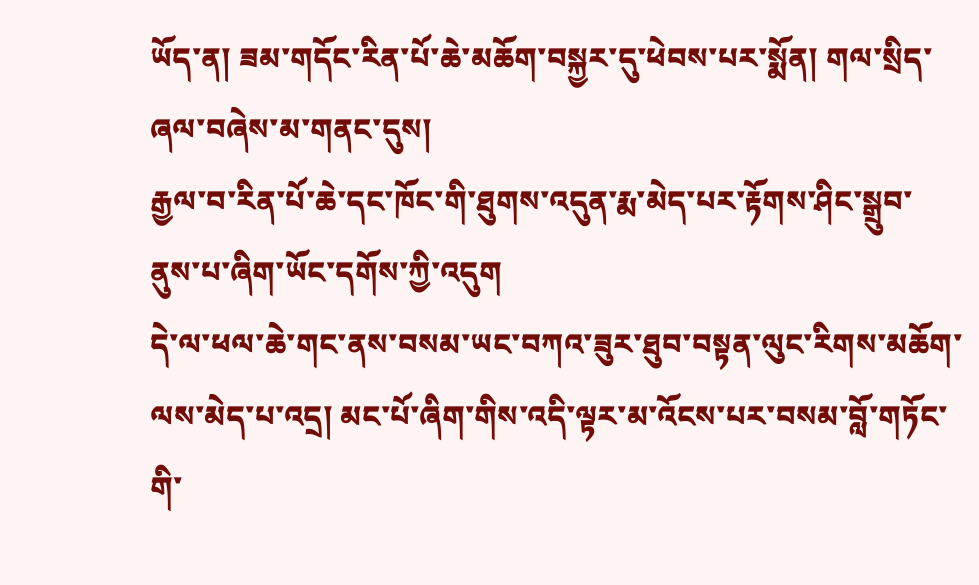ཡོད་ན། ཟམ་གདོང་རིན་པོ་ཆེ་མཆོག་བསྐྱར་དུ་ཕེབས་པར་སྨོན། གལ་སྲིད་ཞལ་བཞེས་མ་གནང་དུས།
རྒྱལ་བ་རིན་པོ་ཆེ་དང་ཁོང་གི་ཐུགས་འདུན་རྨ་མེད་པར་རྟོགས་ཤིང་སྒྲུབ་ནུས་པ་ཞིག་ཡོང་དགོས་ཀྱི་འདུག
དེ་ལ་ཕལ་ཆེ་གང་ནས་བསམ་ཡང་བཀའ་ཟུར་ཐུབ་བསྟན་ལུང་རིགས་མཆོག་ལས་མེད་པ་འདྲ། མང་པོ་ཞིག་གིས་འདི་ལྟར་མ་འོངས་པར་བསམ་བློ་གཏོང་གི་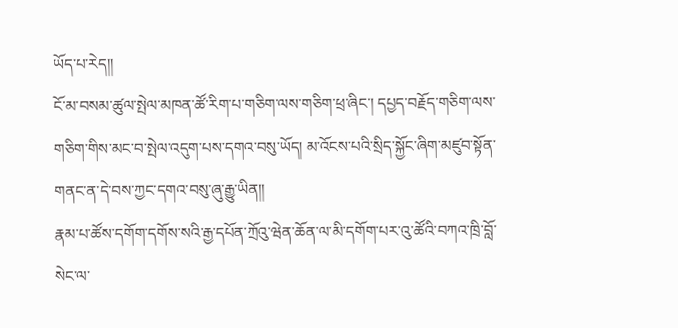ཡོད་པ་རེད།།
ངོ་མ་བསམ་ཚུལ་སྤེལ་མཁན་ཚོ་རིག་པ་གཅིག་ལས་གཅིག་ཕྲ་ཞིང་། དཔྱད་བརྗོད་གཅིག་ལས་གཅིག་གིས་མང་བ་སྤེལ་འདུག་པས་དགའ་བསུ་ཡོད། མ་འོངས་པའི་སྲིད་སྐྱོང་ཞིག་མཛུབ་སྟོན་གནང་ན་དེ་བས་ཀྱང་དགའ་བསུ་ཞུ་རྒྱུ་ཡིན།།
རྣམ་པ་ཚོས་དགོག་དགོས་སའི་རྒྱ་དཔོན་ཀྲོའུ་ཝེན་ཆོན་ལ་མི་དགོག་པར་འུ་ཚོའི་བཀའ་ཁྲི་བློ་སེང་ལ་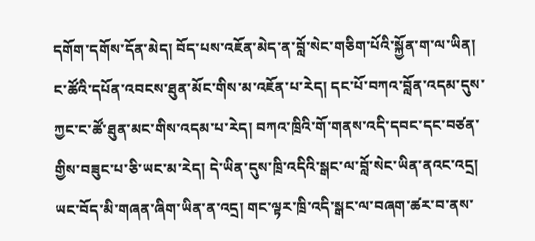དགོག་དགོས་དོན་མེད། བོད་པས་འཇོན་མེད་ན་བློ་སེང་གཅིག་པོའི་སྐྱོན་ག་ལ་ཡིན། ང་ཚོའི་དཔོན་འབངས་ཐུན་མོང་གིས་མ་འཇོན་པ་རེད། དང་པོ་བཀའ་བློན་འདམ་དུས་ཀྱང་ང་ཚོ་ཐུན་མང་གིས་འདམ་པ་རེད། བཀའ་ཁྲིའི་གོ་གནས་འདི་དབང་དང་བཙན་གྱིས་བཟུང་པ་ཅི་ཡང་མ་རེད། དེ་ཡིན་དུས་ཁྲི་འདིའི་སྒང་ལ་བློ་སེང་ཡིན་ནའང་འདྲ། ཡང་བོད་མི་གཞན་ཞིག་ཡིན་ན་འདྲ། གང་ལྟར་ཁྲི་འདི་སྒང་ལ་བཞག་ཚར་བ་ནས་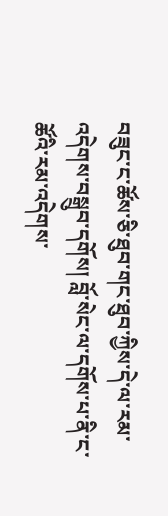བཟུང་ང་ཚོས་ཅི་ཐུབ་གང་ཐུབ་ཀྱིས་དེ་ལ་རམ་འདེགས་བསྒྲུབ་དགོས། བློ་སེང་ལ་དགོས་པ་ནི་ང་ཚོའི་རམ་འདེགས་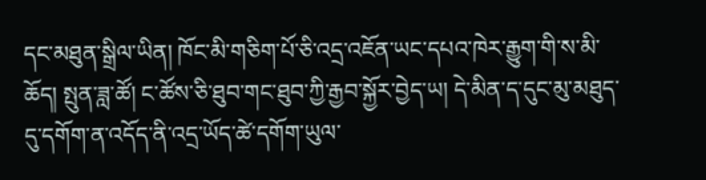དང་མཐུན་སྒྲིལ་ཡིན། ཁོང་མི་གཅིག་པོ་ཅི་འདྲ་འཇོན་ཡང་དཔའ་ཁེར་རྒྱུག་གི་ས་མི་ཆོད། སྤུན་ཟླ་ཚོ། ང་ཚོས་ཅི་ཐུབ་གང་ཐུབ་ཀྱི་རྒྱབ་སྐྱོར་བྱེད་ཡ། དེ་མིན་ད་དུང་མུ་མཐུད་དུ་དགོག་ན་འདོད་ནི་འདྲ་ཡོད་ཚེ་དགོག་ཡུལ་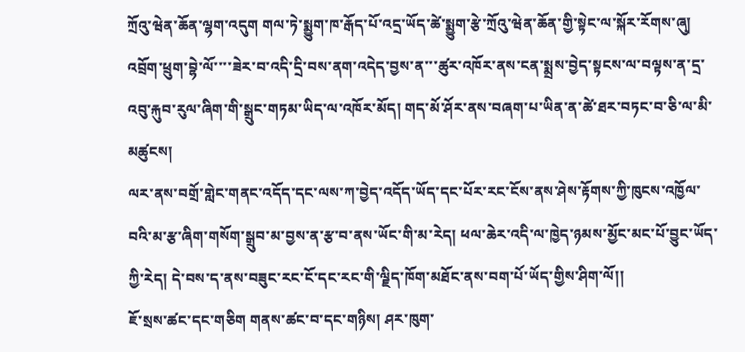ཀྲོའུ་ཝེན་ཆོན་ལྷག་འདུག གལ་ཏེ་སྨྱུག་ཁ་རྒོད་པོ་འདྲ་ཡོད་ཚེ་སྨྱུག་རྩེ་ཀྲོའུ་ཝེན་ཆོན་གྱི་སྟེང་ལ་སྐོར་རོགས་ཞུ།
འབྲོག་ཕྲུག་བྷེ་ལོ་་་་ཟེར་བ་འདི་དྲི་བས་ནག་འདེད་བྱས་ན་་་ཚུར་འཁོར་ནས་ངན་སྨྲས་བྱེད་སྟངས་ལ་བལྟས་ན་དྲ་འབུ་རྐུབ་རུལ་ཞིག་གི་སྒྲུང་གཏམ་ཡིད་ལ་འཁོར་མོད། གད་མོ་ཤོར་ནས་བཞག་པ་ཡིན་ན་ཚེ་ཐར་བཏང་བ་ཅི་ལ་མི་མཚུངས།
ལར་ནས་བགྲོ་གླེང་གནང་འདོད་དང་ལས་ཀ་བྱེད་འདོད་ཡོད་དང་པོར་རང་ངོས་ནས་ཤེས་རྟོགས་ཀྱི་ཁུངས་འཁྱོལ་བའི་མ་རྩ་ཞིག་གསོག་སྒྲུབ་མ་བྱས་ན་རྩ་བ་ནས་ཡོང་གི་མ་རེད། ཕལ་ཆེར་འདི་ལ་ཁྱེད་ཉམས་མྱོང་མང་པོ་བྱུང་ཡོད་ཀྱི་རེད། དེ་བས་ད་ནས་བཟུང་རང་ངོ་དང་རང་གི་ལྗིད་ཁོག་མཐོང་ནས་བག་པོ་ཡོད་གྱིས་ཤིག་ལོ།།
ཇོ་སྲས་ཚང་དང་གཅིག གནས་ཚང་བ་དང་གཉིས། ཤར་ཁུག་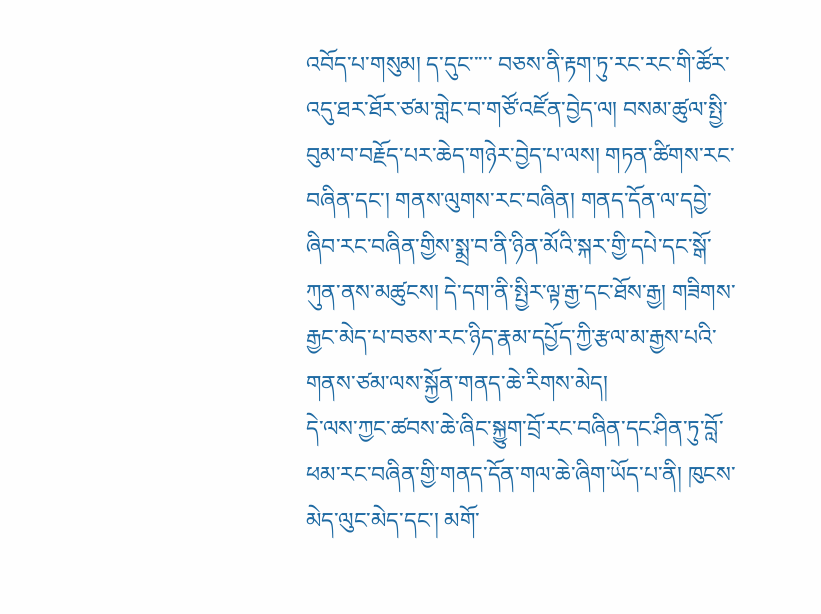འབོད་པ་གསུམ། ད་དུང་་་་་ བཅས་ནི་རྟག་ཏུ་རང་རང་གི་ཚོར་འདུ་ཐར་ཐོར་ཙམ་གླེང་བ་གཙོ་འཛོན་བྱེད་ལ། བསམ་ཚུལ་སྤྱི་བུམ་བ་བརྗོད་པར་ཆེད་གཉེར་བྱེད་པ་ལས། གཏན་ཚིགས་རང་བཞིན་དང་། གནས་ལུགས་རང་བཞིན། གནད་དོན་ལ་དབྱེ་ཞིབ་རང་བཞིན་གྱིས་སྨྲ་བ་ནི་ཉིན་མོའི་སྐར་གྱི་དཔེ་དང་སྒོ་ཀུན་ནས་མཚུངས། དེ་དག་ནི་སྤྱིར་ལྟ་རྒྱ་དང་ཐོས་རྒྱ། གཟིགས་རྒྱང་མེད་པ་བཅས་རང་ཉིད་རྣམ་དཔྱོད་ཀྱི་རྩལ་མ་རྒྱས་པའི་གནས་ཙམ་ལས་སྐྱོན་གནད་ཆེ་རིགས་མེད།
དེ་ལས་ཀྱང་ཚབས་ཆེ་ཞིང་སྐྱུག་བྲོ་རང་བཞིན་དང་ཤིན་ཏུ་བློ་ཕམ་རང་བཞིན་གྱི་གནད་དོན་གལ་ཆེ་ཞིག་ཡོད་པ་ནི། ཁུངས་མེད་ལུང་མེད་དང་། མགོ་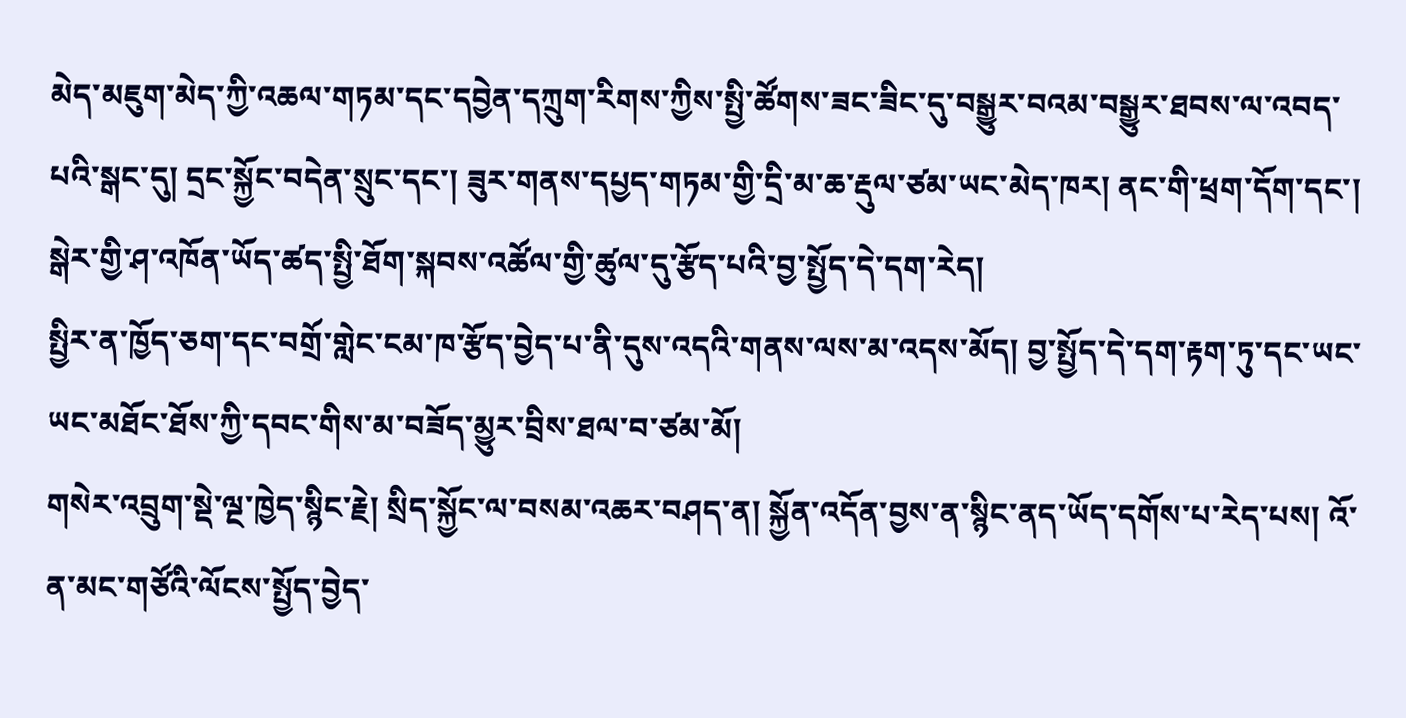མེད་མཇུག་མེད་ཀྱི་འཆལ་གཏམ་དང་དབྱེན་དཀྲུག་རིགས་ཀྱིས་སྤྱི་ཚོགས་ཟང་ཟིང་དུ་བསྒྱུར་བའམ་བསྒྱུར་ཐབས་ལ་འབད་པའི་སྒང་དུ། དྲང་སྐྱོང་བདེན་སྲུང་དང་། ཟུར་གནས་དཔྱད་གཏམ་གྱི་དྲི་མ་ཆ་རྡུལ་ཙམ་ཡང་མེད་ཁར། ནང་གི་ཕྲག་དོག་དང་། སྒེར་གྱི་ཤ་འཁོན་ཡོད་ཚད་སྤྱི་ཐོག་སྐབས་འཚོལ་གྱི་ཚུལ་དུ་རྩོད་པའི་བྱ་སྤྱོད་དེ་དག་རེད།
སྤྱིར་ན་ཁྱོད་ཅག་དང་བགྲོ་གླེང་ངམ་ཁ་རྩོད་བྱེད་པ་ནི་དུས་འདའི་གནས་ལས་མ་འདས་མོད། བྱ་སྤྱོད་དེ་དག་རྟག་ཏུ་དང་ཡང་ཡང་མཐོང་ཐོས་ཀྱི་དབང་གིས་མ་བཟོད་མྱུར་བྲིས་ཐལ་བ་ཙམ་མོ།
གསེར་འབྲུག་སྡེ་ལྔ་ཁྱེད་སྙིང་རྗེ། སྲིད་སྐྱོང་ལ་བསམ་འཆར་བཤད་ན། སྐྱོན་འདོན་བྱས་ན་སྙིང་ནད་ཡོད་དགོས་པ་རེད་པས། འོ་ན་མང་གཙོའི་ལོངས་སྤྱོད་བྱེད་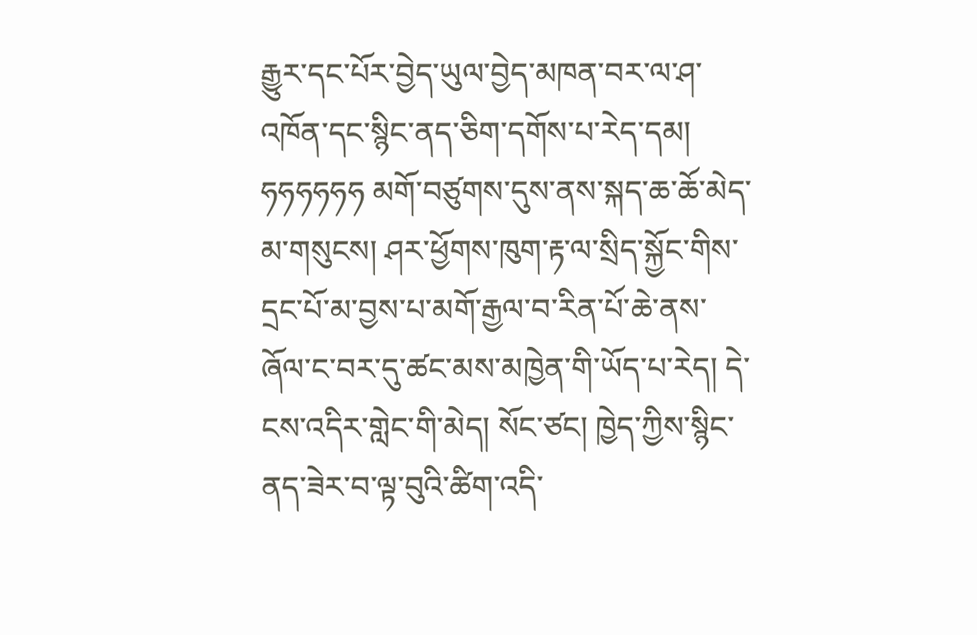རྒྱུར་དང་པོར་བྱེད་ཡུལ་བྱེད་མཁན་བར་ལ་ཤ་འཁོན་དང་སྙིང་ནད་ཅིག་དགོས་པ་རེད་དམ། ཧཧཧཧཧཧ མགོ་བཙུགས་དུས་ནས་སྐད་ཆ་ཆོ་མེད་མ་གསུངས། ཤར་ཕྱོགས་ཁུག་རྟ་ལ་སྲིད་སྐྱོང་གིས་དྲང་པོ་མ་བྱས་པ་མགོ་རྒྱལ་བ་རིན་པོ་ཆེ་ནས་ཞོལ་ང་བར་དུ་ཚང་མས་མཁྱེན་གི་ཡོད་པ་རེད། དེ་ངས་འདིར་གླེང་གི་མེད། སོང་ཙང། ཁྱེད་ཀྱིས་སྙིང་ནད་ཟེར་བ་ལྟ་བུའི་ཚིག་འདི་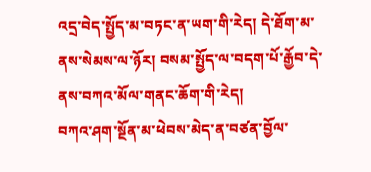འདྲ་བེད་སྤྱོད་མ་བཏང་ན་ཡག་གི་རེད། དེ་ཐོག་མ་ནས་སེམས་ལ་ཉོར། བསམ་སྤྱོད་ལ་བདག་པོ་རྒྱོབ་དེ་ནས་བཀའ་མོལ་གནང་ཆོག་གི་རེད།
བཀའ་ཤག་སྔོན་མ་ཕེབས་མེད་ན་བཙན་བྱོལ་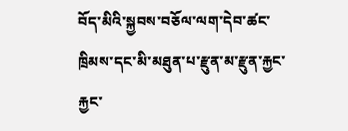བོད་མིའི་སྐྱབས་བཅོལ་ལག་དེབ་ཚང་ཁྲིམས་དང་མི་མཐུན་པ་རྫུན་མ་རྫུན་རྐྱང་རྐྱང་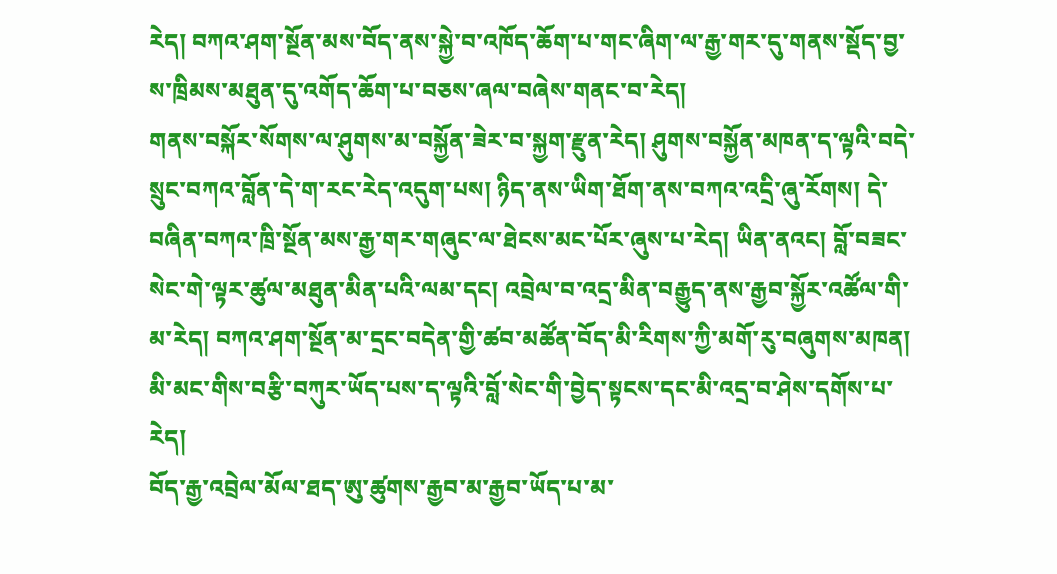རེད། བཀའ་ཤག་སྔོན་མས་བོད་ནས་སྐྱེ་བ་འཁོད་ཆོག་པ་གང་ཞིག་ལ་རྒྱ་གར་དུ་གནས་སྡོད་བྱ་ས་ཁྲིམས་མཐུན་དུ་འགོད་ཆོག་པ་བཅས་ཞལ་བཞེས་གནང་བ་རེད།
གནས་བསྐོར་སོགས་ལ་ཤུགས་མ་བསྐྱོན་ཟེར་བ་སྐྱག་རྫུན་རེད། ཤུགས་བསྐྱོན་མཁན་ད་ལྟའི་བདེ་སྲུང་བཀའ་བློན་དེ་ག་རང་རེད་འདུག་པས། ཉིད་ནས་ཡིག་ཐོག་ནས་བཀའ་འདྲི་ཞུ་རོགས། དེ་བཞིན་བཀའ་ཁྲི་སྔོན་མས་རྒྱ་གར་གཞུང་ལ་ཐེངས་མང་པོར་ཞུས་པ་རེད། ཡིན་ནའང། བློ་བཟང་སེང་གེ་ལྟར་ཚུལ་མཐུན་མིན་པའི་ལམ་དང། འབྲེལ་བ་འདྲ་མིན་བརྒྱུད་ནས་རྒྱབ་སྐྱོར་འཚོལ་གི་མ་རེད། བཀའ་ཤག་སྔོན་མ་དྲང་བདེན་གྱི་ཚབ་མཚོན་བོད་མི་རིགས་ཀྱི་མགོ་རུ་བཞུགས་མཁན། མི་མང་གིས་བརྩི་བཀུར་ཡོད་པས་ད་ལྟའི་བློ་སེང་གི་བྱེད་སྟངས་དང་མི་འདྲ་བ་ཤེས་དགོས་པ་རེད།
བོད་རྒྱ་འབྲེལ་མོལ་ཐད་ཨུ་ཚུགས་རྒྱབ་མ་རྒྱབ་ཡོད་པ་མ་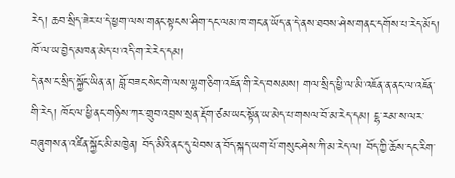རེད། ཆབ་སྲིད་ཟེར་པ་དེ་ཕྱག་ལས་གནང་སྟངས་ཤིག་དང་ལམ་ཁ་གང་ན་ཡོད་ན་དེ་ནས་ཐབས་ཤེས་གནང་དགོས་པ་རེད་མོད། ཁོ་ལ་ཡ་བྱེད་མཁན་མེད་པ་འདི་ག་རེ་རེད་དམ།
དེ་ནས་ང་སྲིད་སྐྱོང་ཡིན་ན། བློ་བཟང་སེང་གེ་ལས་ལྷག་ཅིག་འཇོན་གི་རེད་བསམས། གལ་སྲིད་ཕྱི་ལ་མི་འཇོན་ན་ནང་ལ་འཇོན་གི་རེད། ཁོང་ལ་ཕྱི་ནང་གཉིས་ཀར་གྲུབ་འབྲས་སྲན་རྡོག་ཙམ་ཡང་སྟོན་ཡ་མེད་པ་གསལ་བོ་མ་རེད་དམ། ངྷ་རམ་ས་ལར་བཞུགས་ན་འཛིན་སྐྱོང་མི་མཁྱེན། བོད་མིའི་ནང་དུ་ཕེབས་ན་བོད་སྐད་ཡག་པོ་གསུང་ཤེས་ཀི་མ་རེད་ལ། བོད་ཀྱི་ཆོས་དང་རིག་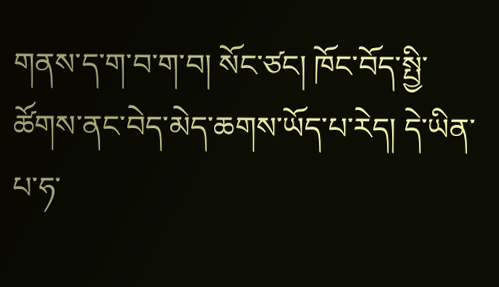གནས་ད་ག་བ་ག་བ། སོང་ཙང། ཁོང་བོད་སྤྱི་ཚོགས་ནང་བེད་མེད་ཆགས་ཡོད་པ་རེད། དེ་ཡིན་པ་ཧ་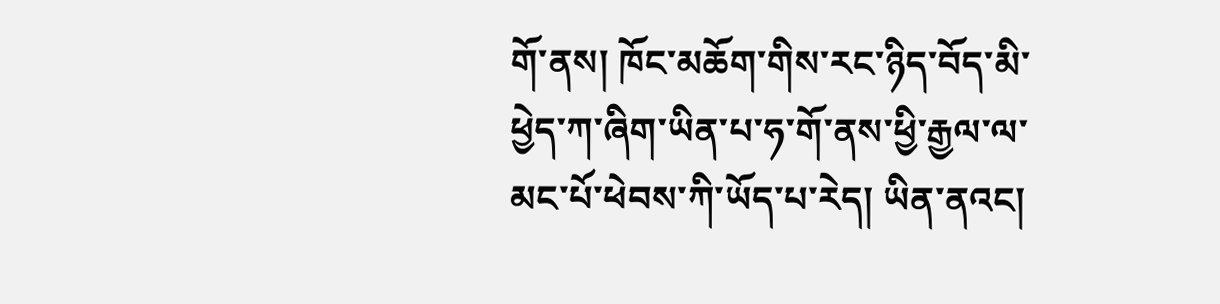གོ་ནས། ཁོང་མཆོག་གིས་རང་ཉིད་བོད་མི་ཕྱེད་ཀ་ཞིག་ཡིན་པ་ཧ་གོ་ནས་ཕྱི་རྒྱལ་ལ་མང་པོ་ཕེབས་ཀི་ཡོད་པ་རེད། ཡིན་ནའང།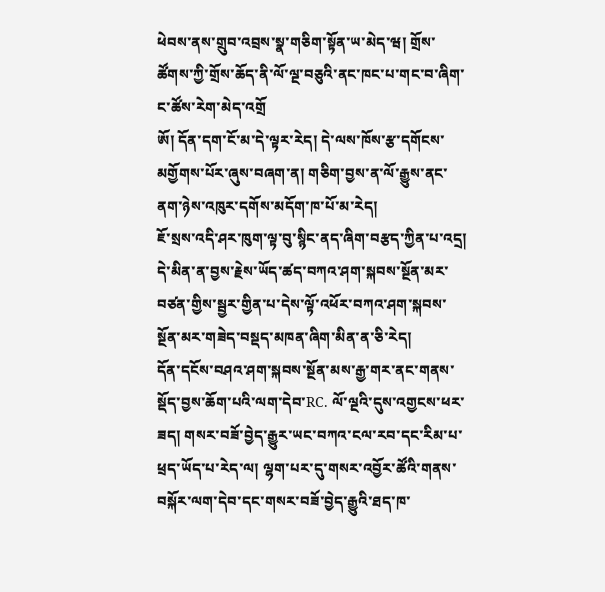ཕེབས་ནས་གྲུབ་འབྲས་སྣ་གཅིག་སྟོན་ཡ་མེད་ཝ། གྲོས་ཚོགས་ཀྱི་གྲོས་ཆོད་ནི་ལོ་ལྔ་བཅུའི་ནང་ཁང་པ་གང་བ་ཞིག་ང་ཚོས་རེག་མེད་འགྲོ
ཨོ། དོན་དག་ངོ་མ་དེ་ལྟར་རེད། དེ་ལས་ཁོས་རྩ་དགོངས་མགྱོགས་པོར་ཞུས་བཞག་ན། གཅིག་བྱས་ན་ལོ་རྒྱུས་ནང་ནག་ཉེས་འཁུར་དགོས་མདོག་ཁ་པོ་མ་རེད།
ཇོ་སྲས་འདི་ཤར་ཁུག་ལྟ་བུ་སྙིང་ནད་ཞིག་བརྩད་ཀྱིན་པ་འདྲ། དེ་མིན་ན་བྱས་རྗེས་ཡོད་ཚད་བཀའ་ཤག་སྐབས་སྔོན་མར་བཙན་གྱིས་སྦྱར་གྱིན་པ་དེས་ལྟོ་འཕོར་བཀའ་ཤག་སྐབས་སྔོན་མར་གཟེད་བསྡད་མཁན་ཞིག་མིན་ན་ཅི་རེད།
དོན་དངོས་བཤའ་ཤག་སྐབས་སྔོན་མས་རྒྱ་གར་ནང་གནས་སྡོད་བྱས་ཆོག་པའི་ལག་དེབ་RC. ལོ་ལྔའི་དུས་འགྱངས་ཕར་ཟད། གསར་བཟོ་བྱེད་རྒྱུར་ཡང་བཀའ་ངལ་རབ་དང་རིམ་པ་ཕྲད་ཡོད་པ་རེད་ལ། ལྷག་པར་དུ་གསར་འབྱོར་ཚོའི་གནས་བསྐོར་ལག་དེབ་དང་གསར་བཟོ་བྱེད་རྒྱུའི་ཐད་ཁ་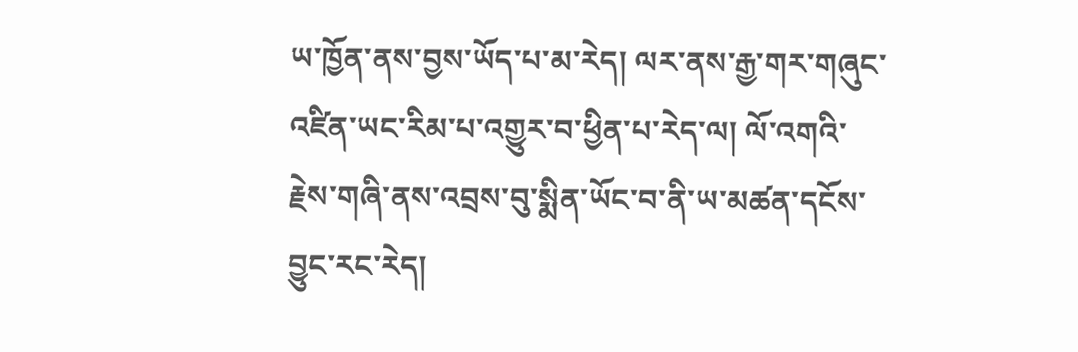ཡ་ཁྱོན་ནས་བྱས་ཡོད་པ་མ་རེད། ལར་ནས་རྒྱ་གར་གཞུང་འཛིན་ཡང་རིམ་པ་འགྱུར་བ་ཕྱིན་པ་རེད་ལ། ལོ་འགའི་རྗེས་གཞི་ནས་འབྲས་བུ་སྨིན་ཡོང་བ་ནི་ཡ་མཚན་དངོས་བྱུང་རང་རེད།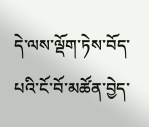དེ་ལས་ལྡོག་ཏེས་བོད་པའི་ངོ་བོ་མཚོན་བྱེད་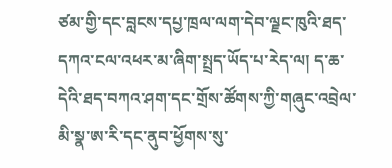ཙམ་གྱི་དང་བླངས་དཔྱ་ཁྲལ་ལག་དེབ་ལྗང་ཁུའི་ཐད་དཀའ་ངལ་འཕར་མ་ཞིག་སྤྲད་ཡོད་པ་རེད་ལ། ད་ཆ་དེའི་ཐད་བཀའ་ཤག་དང་གྲོས་ཚོགས་ཀྱི་གཞུང་འབྲེལ་མི་སྣ་ཨ་རི་དང་ནུབ་ཕྱོགས་སུ་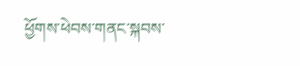ཕྱོགས་ཕེབས་གནང་སྐབས་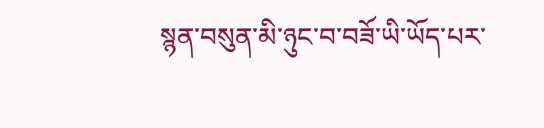སྙན་བསུན་མི་ཉུང་བ་བཟོ་ཡི་ཡོད་པར་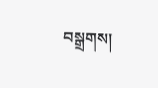བསྒྲགས།